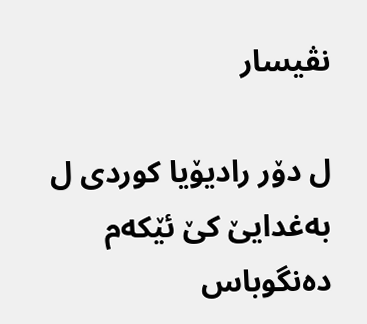نڤیسار

ل دۆر راديۆيا كوردى ل به‌غدایێ كێ ئێكه‌م ده‌نگوباس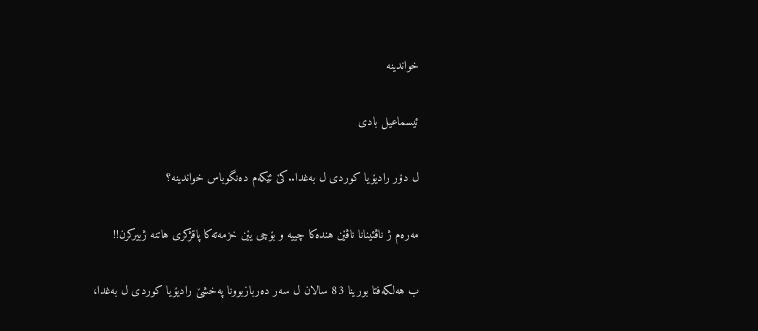خواندينه‌

ئیسماعیل بادی

ل دۆر راديۆيا كوردى ل به‌غدا..كێ ئێكه‌م ده‌نگوباس خواندينه‌؟

مه‌ره‌م‌ ژ ناڤئينانا ناڤێن هنده‌كا چييه‌ و بۆچى يێن خزمه‌ته‌كا پاقژكرى هاتنه‌ ژبيركرن!!

ب هه‌لكه‌فتا بورينا 83 سالان ل سه‌ر ده‌ربازبوونا په‌خشێ راديۆيا كوردى ل به‌غدا،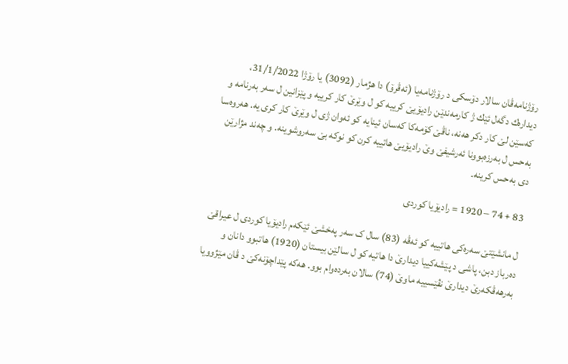رۆژنامه‌ڤان سالار دۆسكى د رۆژنامه‌يا (ئه‌ڤرۆ) دا هژمار (3092) يا رۆژا 31/1/2022، ديداره‌ك دگه‌ل ئێك ژ كارمه‌ندێن راديۆيێ كرييه‌ كو ل وێرێ كار كرييه‌ و پێزانين ل سه‌ر به‌رنامه‌ و كه‌سێن لێ كار دكر هه‌نه‌، ناڤێ كۆمه‌كا كه‌سان ئينايه‌ كو ئه‌وان ژى ل وێرێ كار كرى يه. هه‌روه‌سا به‌حس ل به‌رزه‌بوونا ئه‌رشيفێ وێ راديۆيێ هاتييه‌ كرن كو نوكه‌ بێ سه‌روشوينه‌. و چه‌ند مژارێن دى به‌حس كرينه‌.

83 + 74 – 1920 = راديۆيا كوردى

ل مانشێتێ سه‌ره‌كى هاتييه‌ كو ئه‌ڤه‌ (83) سال ک سه‌ر په‌خشێ ئێكه‌م راديۆيا كوردى ل عيراقێ ده‌رباز دبن، پاشى د پێشه‌كييا ديدارێ دا هاتيه‌ كو ل سالێن بيستان (1920) هاتبوو دانان و به‌رهه‌ڤكه‌رێ ديدارێ نڤێسييه‌ ماوێ (74) سالان به‌رده‌وام بوو. هه‌كه‌ پێداچۆنه‌كێ د ڤان مێژوويا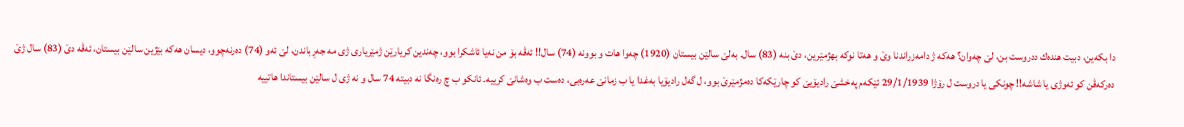دا بكه‌ين، دبيت هنده‌ك ددروست بن، لێ چه‌وان؟ هه‌كه‌ ژ دامه‌زراندنا وێ و هه‌تا نوكه‌ بهژمێرين، دێ بنه‌ (83) سال. به‌لێ سالێن بيستان (1920) چه‌وا هات و بوونه‌ (74) سال!! ئه‌ڤه‌ بۆ من نه‌يا ئاشكرا بوو، چه‌ندين كريارێن ژمێريارى ژى مه‌ جه‌ڕباندن، لێ ئه‌و (74) ده‌رنه‌چوو، ديسان هه‌كه‌ بێژين سالێن بيستان، ئه‌ڤه‌ دێ (83) سال ژێ ده‌ركه‌ڤن كو ئه‌وژى يا شاشه‌!! چونكى يا دروست ل رۆژا 29/1/1939 ئێكه‌م په‌خشێ راديۆيێ كو چارێكه‌كا ده‌مژمێرێ بوو، ل گه‌ل راديۆيا به‌غدا يا ب زمانێ عه‌ره‌بى، ده‌ست ب وه‌شانێ كرييه‌. ئانكو ب چ ره‌نگا نه‌ دبيته‌ 74 سال و نه‌ ژى ل سالێن بيستاندا هاتييه‌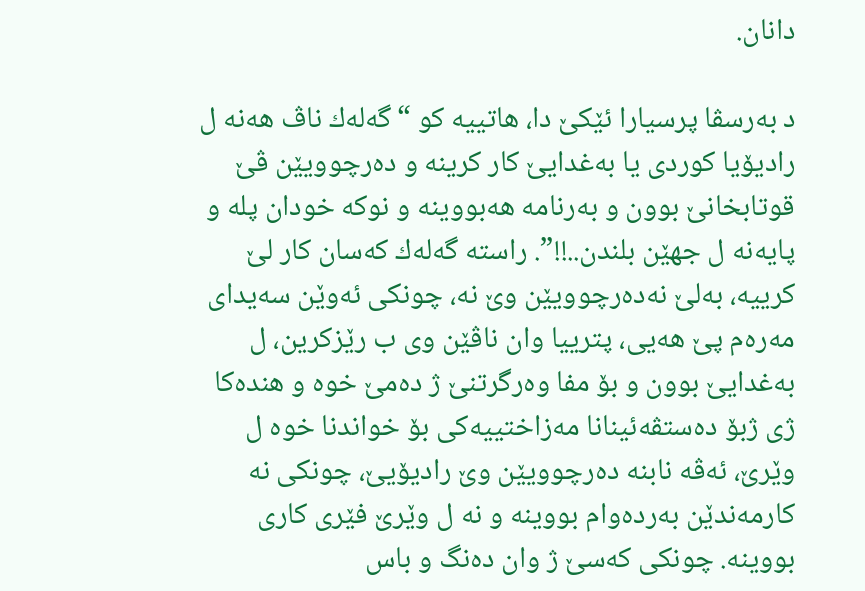دانان.

د به‌رسڤا پرسيارا ئێكێ دا، هاتييه‌ كو “گه‌له‌ك ناڤ هه‌نه‌ ل راديۆيا كوردى يا به‌غدایێ كار كرينه‌ و ده‌رچوويێن ڤێ قوتابخانێ بوون و به‌رنامه‌ هه‌بووينه‌ و نوكه‌ خودان پله‌ و پايه‌نه‌ ل جهێن بلندن..!!”. راسته‌ گه‌له‌ك كه‌سان كار لێ كرييه‌، به‌لێ نه‌ده‌رچوويێن وێ نه، چونكى ئه‌وێن سه‌يداى مه‌ره‌م پێ هه‌يى، پترييا وان ناڤێن وى ب رێزكرين، ل به‌غدایێ بوون و بۆ مفا وه‌رگرتنێ ژ ده‌مێ خوە و هنده‌كا ژى ژبۆ ده‌ستڤه‌ئينانا مه‌زاختييه‌كى بۆ خواندنا خوە ل وێرێ، ئه‌ڤه‌ نابنه‌ ده‌رچوويێن وێ راديۆيێ، چونكى نه‌ كارمه‌ندێن به‌رده‌وام بووينه‌ و نه‌ ل وێرێ فێرى كارى بووينه‌. چونكى كه‌سێ ژ وان ده‌نگ و باس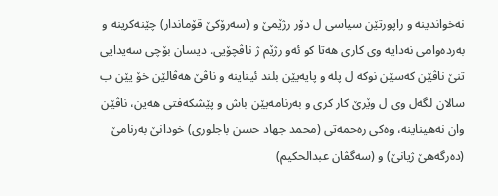نه‌خواندينه ‌و راپورتێن سياسى ل دۆر رژێمێ و (سه‌رۆكێ قۆماندار) چێنه‌كرينه‌ و به‌رده‌وامى نه‌دايه‌ وى كارى هه‌تا كو ئه‌و رژێم ژ ناڤچۆيى. ديسان بۆچى سه‌يدايى تنێ ناڤێن كه‌سێن نوكه‌ ل پله‌ و پايه‌يێن بلند ئيناينه‌ و ناڤێ هه‌ڤالێن خۆ يێن ب سالان لگه‌ل وى ل وێرێ كار كرى و به‌رنامه‌يێن باش و پێشكه‌فتى هه‌ين، ناڤێن وان نه‌هيناينه‌، وه‌كى ره‌حمه‌تى (محمد جهاد حسن باجلورى) خودانێ به‌رنامێ (ده‌رگه‌هێ ژيانێ) و (سه‌گڤان عبدالحكيم)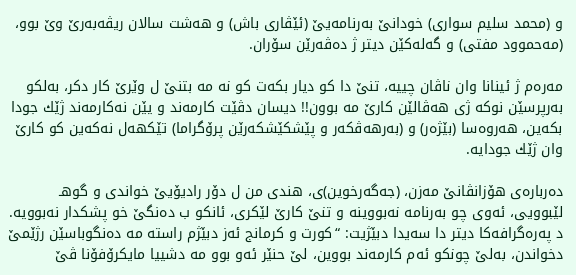و (محمد سليم سوارى) خودانێ به‌رنامه‌يێ (ئێڤارى باش) و هه‌شت سالان ريڤه‌به‌رێ وێ بوو، (مه‌حموود مفتى) و گه‌له‌كێن ديتر ژ ده‌ڤه‌رێن سۆران.

مه‌ره‌م ژ ئينانا وان ناڤان چييه‌، تنێ دا كو ديار بكه‌ت كو نه‌ مه‌ بتنێ ل وێرێ كار دكر، به‌لكو به‌رپرسێن نوكه‌ ژى هه‌ڤالێن كارێ مه‌ بوون!! ديسان دڤێت كارمه‌ند و يێن نه‌كارمه‌ند ژێك جودا بكه‌ين، هه‌روه‌سا (بێژه‌ر) و (به‌رهه‌ڤكه‌ر و پێشكێشكه‌رێن پرۆگراما) تێكهه‌ل نه‌كه‌ين كو كارێ وان ژێك جودايه‌.

ده‌رباره‌ى هۆزانڤانێ مه‌زن، (جه‌گه‌رخوين)ى، هندى من ل دۆر راديۆيێ خواندى و گوهـ لێبوويى، ئه‌وى چو به‌رنامه‌ نه‌بووينه‌ و تنێ كارێ لێكرى، ئانكو ب ده‌نگێ خو پشكدار نه‌بوويه‌. د په‌ره‌گرافه‌كا ديتر دا سه‌يدا دبێژيت: “كورت و كرمانج ئه‌ز دبێژم راسته‌ مه‌ ده‌نگوباسێن رژێمێ دخواندن، به‌لێ چونكو ئه‌م كارمه‌ند بووين، لێ حنێر ئه‌و بوو مه‌ دشييا مايكرۆفۆنا ڤێ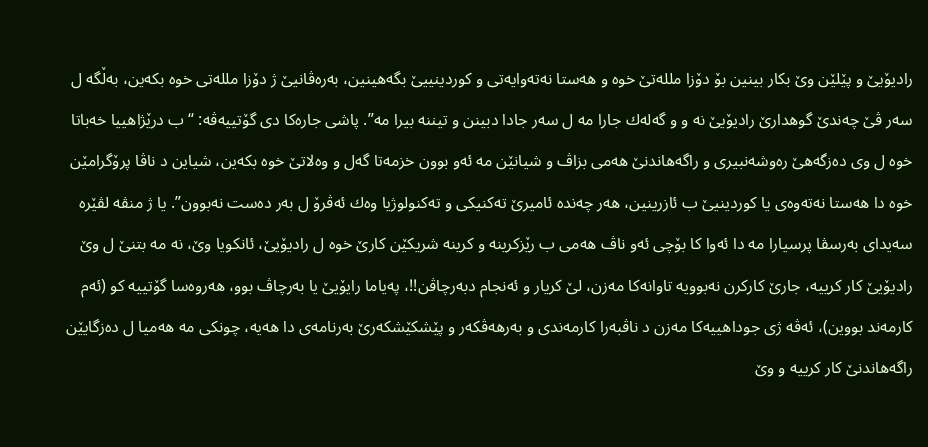راديۆيێ و پێلێن وێ بكار بينين بۆ دۆزا ملله‌تێ خوە و هه‌ستا نه‌ته‌وايه‌تى و كوردينييێ بگه‌هينين، به‌ره‌ڤانيێ ژ دۆزا ملله‌تى خوە بكه‌ين، به‌ڵگه‌ ل سه‌ر ڤێ چه‌ندێ گوهدارێ راديۆيێ نه‌ و و گه‌له‌ك جارا مه‌ ل سه‌ر جادا دبينن و تيننه‌ بيرا مه”. پاشى جاره‌كا دى گۆتييه‌ڤه‌: “ب درێژاهييا خه‌باتا خوە ل وى ده‌زگه‌هێ ره‌وشه‌نبيرى و راگه‌هاندنێ هه‌مى بزاڤ و شيانێن مه‌ ئه‌و بوون خزمه‌تا گه‌ل و وه‌لاتێ خوە بكه‌ين، شياين د ناڤا پرۆگرامێن خوە دا هه‌ستا نه‌ته‌وه‌ى يا كوردينيێ ب ئازرينين، هه‌ر چه‌نده‌ ئاميرێ ته‌كنيكى و ته‌كنولوژيا وه‌ك ئه‌ڤرۆ ل به‌ر ده‌ست نه‌بوون”. يا ژ منڤه‌ لڤێره‌ سه‌يداى به‌رسڤا پرسيارا مه‌ دا ئه‌وا كا بۆچى ئه‌و ناڤ هه‌مى ب رێزكرينه‌ و كرينه‌ شريكێن كارێ خوە ل راديۆيێ، ئانكويا وێ، نه‌ مه‌ بتنێ ل وێ راديۆيێ كار كرييه‌، جارێ كاركرن نه‌بوويه‌ تاوانه‌كا مه‌زن، لێ كريار و ئه‌نجام دبه‌رچاڤن!!، په‌ياما رايۆيێ يا به‌رچاڤ بوو، هه‌روه‌سا گۆتييه‌ كو (ئه‌م كارمه‌ند بووين)، ئه‌ڤه‌ ژى جوداهييه‌كا مه‌زن د ناڤبه‌را كارمه‌ندى و به‌رهه‌ڤكه‌ر و پێشكێشكه‌رێ به‌رنامه‌ى دا هه‌يه‌، چونكى مه‌ هه‌ميا ل ده‌زگايێن راگه‌هاندنێ كار كرييه‌ و وێ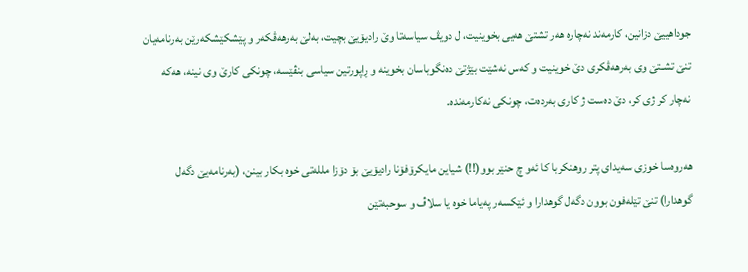جوداهييێ دزانين، كارمه‌ند نه‌چاره‌ هه‌ر تشتێ هه‌يى بخوينيت، ل دويڤ سياسه‌تا وێ راديۆيێ بچيت، به‌لێ به‌رهه‌ڤكه‌ر و پێشكێشكه‌رێن به‌رنامه‌يان تنێ تشـتێ وى به‌رهه‌ڤكرى دێ خوينيت و كه‌س نه‌شێت بێژتێ ده‌نگوباسان بخوينه و ڕاپورتين سياسى بنڤێسه‌، چونكى كارێ وى نينه‌‌، هه‌كه‌ نه‌چار كر ژى كر، دێ ده‌ست ژ كارى به‌رده‌ت، چونكى نه‌كارمه‌نده‌.

هه‌روه‌سا خوزى سه‌يداى پتر روهنكربا كا ئه‌و چ حنێر بوو(!!) شياين مايكرۆفۆنا راديۆيێ بۆ دۆزا ملله‌تى خوە بكار بينن، (به‌رنامه‌يێ دگه‌ل گوهدارا) تنێ تێله‌فون بوون دگه‌ل گوهدارا و ئێكسه‌ر په‌ياما خوە يا سلاڤ و سوحبه‌تێن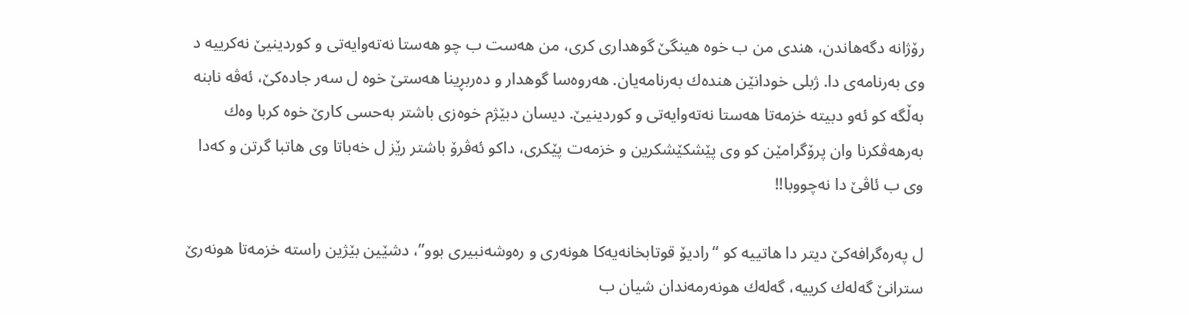رۆژانه‌ دگه‌هاندن، هندى من ب خوە هينگێ گوهدارى كرى، من هه‌ست ب چو هه‌ستا نه‌ته‌وايه‌تى و كوردينيێ نه‌كرييه د وى به‌رنامه‌ى دا. ژبلى خودانێن هنده‌ك به‌رنامه‌يان. هه‌روه‌سا گوهدار و ده‌ربڕينا هه‌ستێ خوە ل سه‌ر جاده‌كێ، ئه‌ڤه ‌نابنه‌ به‌ڵگه‌ كو ئه‌و دبيته‌ خز‌مه‌‌تا هه‌ستا نه‌ته‌وايه‌تى و كوردينيێ‌. ديسان دبێژم خوەزى باشتر به‌حسى كارێ خوە كربا وه‌ك به‌رهه‌ڤكرنا وان پرۆگرامێن كو وى پێشكێشكرين و خزمه‌ت پێكرى، داكو ئه‌ڤرۆ باشتر رێز ل خه‌باتا وى هاتبا گرتن و كه‌دا وى ب ئاڤێ دا نه‌چووبا!!

ل په‌ره‌گرافه‌كێ ديتر دا هاتييه كو “راديۆ قوتابخانه‌يه‌كا هونه‌رى و ره‌وشه‌نبيرى بوو”، دشێين بێژين راسته‌ خزمه‌تا هونه‌رێ سترانێ گه‌له‌ك كرييه‌، گه‌له‌ك هونه‌رمه‌ندان شيان ب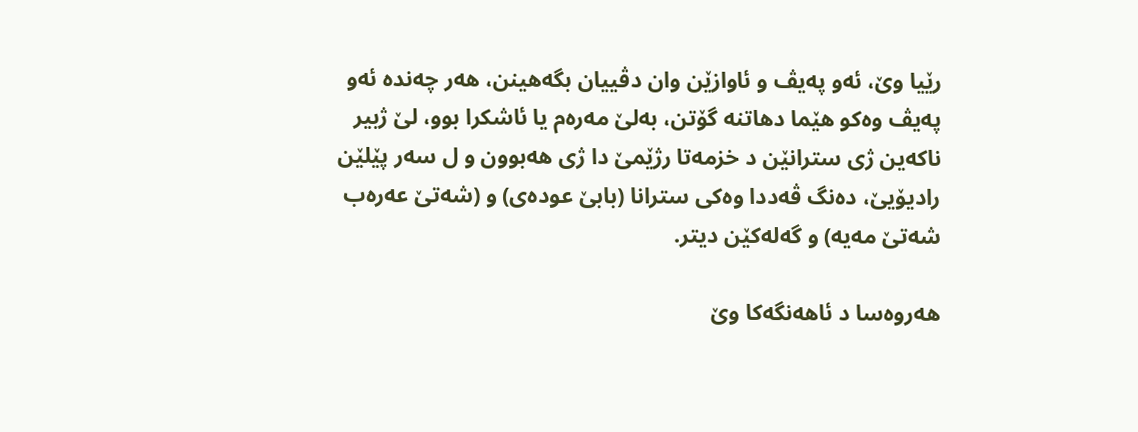رێيا وێ، ئه‌و په‌يڤ و ئاوازێن وان دڤييان بگه‌هينن، هه‌ر چه‌نده‌ ئه‌و په‌يڤ وه‌كو هێما دهاتنه‌ گۆتن، به‌لێ مه‌ره‌م يا ئاشكرا بوو، لێ ژبير ناكه‌ين ژى سترانێن د خزمه‌تا رژێمێ دا ژى هه‌بوون و ل سه‌ر پێلێن راديۆيێ، ده‌نگ ڤه‌ددا وه‌كى سترانا (بابێ عوده‌ى) و (شه‌تێ عه‌ره‌ب شه‌تێ مه‌يه‌) و گه‌له‌كێن ديتر.

هه‌روه‌سا د ئاهه‌نگه‌كا وێ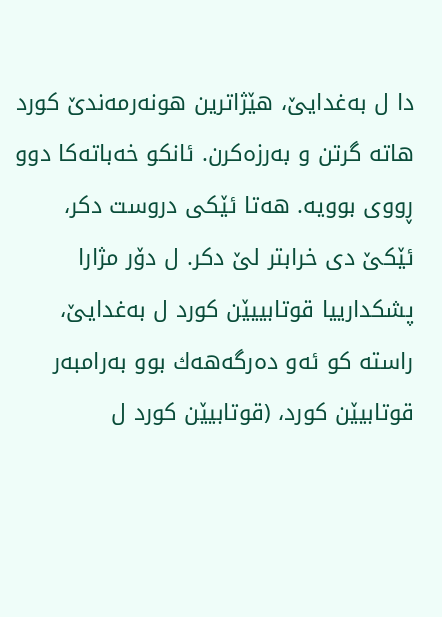دا ل به‌غدایێ، هێژاترين هونه‌رمه‌ندێ كورد هاته‌ گرتن و به‌رزه‌كرن. ئانكو خه‌باته‌كا دوو ڕووى بوويه‌. هه‌تا ئێكى دروست دكر، ئێكێ دى خرابتر لێ دكر. ل دۆر مژارا پشكدارييا قوتابييێن كورد ل به‌غدایێ، راسته‌ كو ئه‌و ده‌رگه‌هه‌ك بوو به‌رامبه‌ر قوتابيێن كورد، (قوتابيێن كورد ل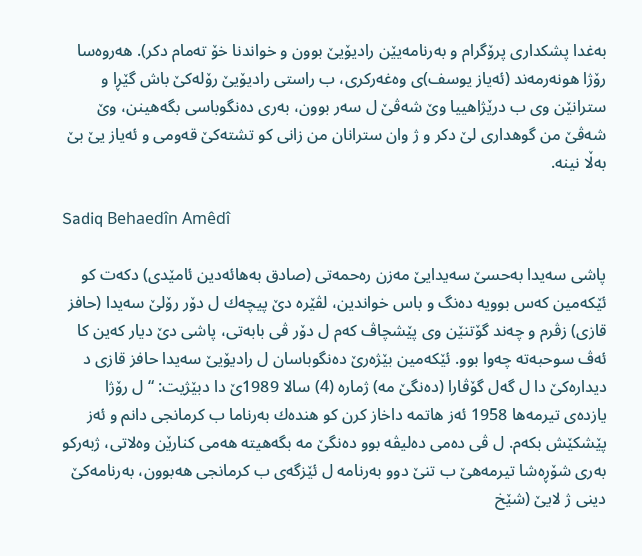به‌غدا پشكدارى پرۆگرام و به‌رنامه‌يێن راديۆيێ بوون و خواندنا خۆ ته‌مام دكر). هه‌روه‌سا رۆژا هونه‌رمه‌ند (ئه‌ياز يوسف)ى وه‌غه‌ركرى، ب راستى راديۆيێ رۆله‌كێ باش گێڕا و سترانێن وى ب درێژاهييا وێ شه‌ڤێ ل سه‌ر بوون، به‌رى ده‌نگوباسى بگه‌هينن، وێ شه‌ڤێ من گوهدارى لێ دكر و ژ وان سترانان من زانى كو تشته‌كێ قه‌ومى و ئه‌ياز يێ بێ به‌ڵا نينه‌.

Sadiq Behaedîn Amêdî

پاشى سه‌يدا به‌حسێ سه‌يدايێ مه‌زن ره‌حمه‌تى (صادق به‌هائه‌دين ئامێدى) دكه‌ت كو ئێكه‌مين كه‌س بوويه‌ ده‌نگ و باس خواندين، لڤێره‌ دێ پيچه‌ك ل دۆر رۆلێ سه‌يدا (حافز قازى) زڤرم و چه‌ند گۆتنێن وى پێشچاڤ كه‌م ل دۆر ڤى بابه‌تى، پاشى دێ ديار كه‌ين كا ئه‌ڤ سوحبه‌ته‌ چه‌وا بوو. ئێكه‌مين بێژه‌رێ ده‌نگوباسان ل راديۆيێ سه‌يدا حافز قازى د ديداره‌كێ دا ل گه‌‌ل گۆڤارا (ده‌نگێ مه‌) ژماره (4) سالا 1989ێ دا دبێژيت: “ل رۆژا يازده‌ى تيرمه‌ها 1958 ئه‌ز هاتمه‌ داخاز كرن كو هنده‌ك به‌رناما ب كرمانجى دانم و ئه‌ز پێشكێش بكه‌م. ل ڤى ده‌مى ده‌ليڤه‌ بوو ده‌نگێ مه‌ بگه‌هيته‌ هه‌مى كنارێن وه‌لاتى، ژبه‌ركو به‌رى شۆڕه‌شا تيرمه‌هێ ب تنێ دوو به‌رنامه‌ ل ئێزگه‌ى ب كرمانجى هه‌بوون، به‌رنامه‌كێ دينى ژ لايێ (شێخ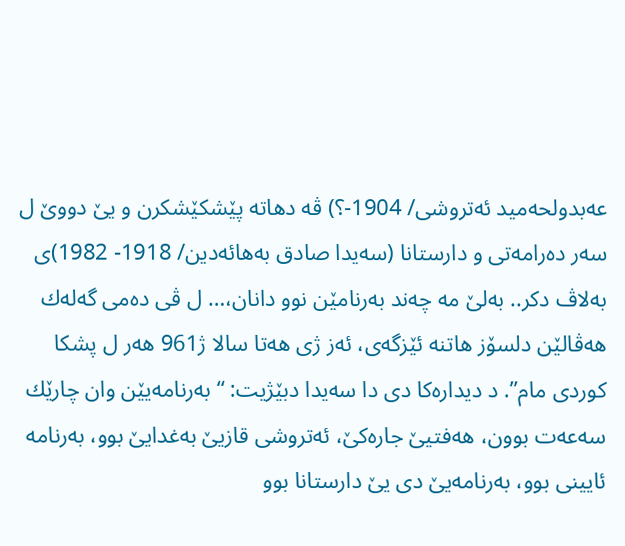عه‌بدولحه‌ميد ئه‌تروشى/ 1904-؟) ڤه‌ دهاته‌ پێشكێشكرن و يێ دووێ ل سه‌ر ده‌رامه‌تى و دارستانا (سه‌يدا صادق به‌هائه‌دين/ 1918- 1982)ى به‌لاڤ دكر.. به‌لێ مه‌ چه‌ند به‌رنامێن نوو دانان،… ل ڤى ده‌مى گه‌له‌ك هه‌ڤالێن دلسۆز هاتنه‌ ئێزگه‌ى، ئه‌ز ژى هه‌تا سالا ژ961 هه‌ر ل پشكا كوردى مام”. د ديداره‌كا دى دا سه‌يدا دبێژيت: “به‌رنامه‌يێن وان چارێك سه‌عه‌ت بوون، هه‌فتيێ جاره‌كێ، ئه‌تروشى قازيێ به‌غدایێ بوو، به‌رنامه‌ ئايينى بوو، به‌رنامه‌يێ دى يێ دارستانا بوو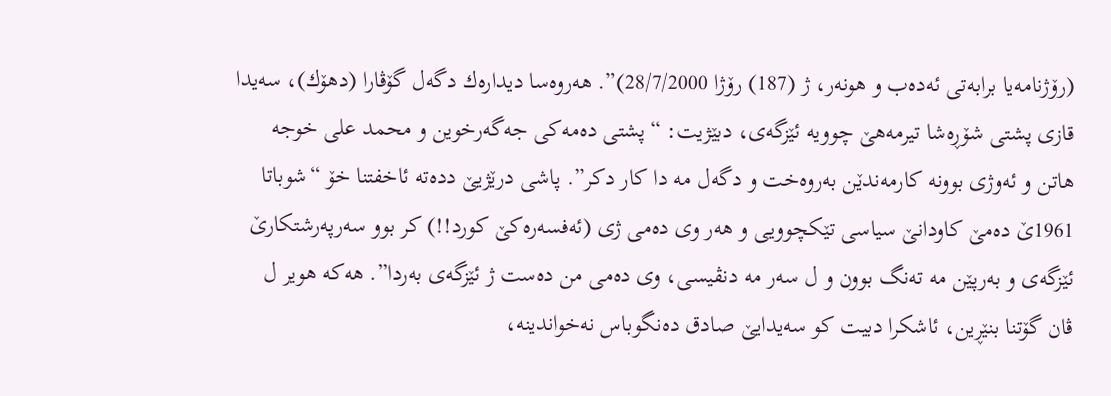(رۆژنامه‌يا برابه‌تى ئه‌ده‌ب و هونه‌ر، ژ (187) رۆژا 28/7/2000)”. هه‌روه‌سا ديداره‌ك دگه‌ل گۆڤارا (دهۆك)، سه‌يدا قازى پشتى شۆڕه‌شا تيرمه‌هێ چوويه‌ ئێزگه‌ى، دبێژيت: “پشتى ده‌مه‌كى جه‌گه‌رخوين و محمد على خوجه‌ هاتن و ئه‌وژى بوونه‌ كارمه‌ندێن به‌روه‌خت و دگه‌ل مه‌ دا كار دكر‌”. پاشى درێژيێ دده‌ته‌ ئاخفتنا خۆ “شوباتا 1961ێ ده‌مێ كاودانێ سياسى تێكچوويى و هه‌ر وى ده‌مى ژى (ئه‌فسه‌ره‌كێ كورد!!) كر بوو سه‌رپه‌رشتكارێ ئێزگه‌ى و به‌رپێن مه‌ ته‌نگ بوون و ل سه‌ر مه‌ دنڤيسى، وى ده‌مى من ده‌ست ژ ئێزگه‌ى به‌ردا”. هه‌كه‌ هوير ل ڤان گۆتنا بنێڕين، ئاشكرا دبيت كو سه‌يدايێ صادق ده‌نگوباس نه‌خواندينه‌،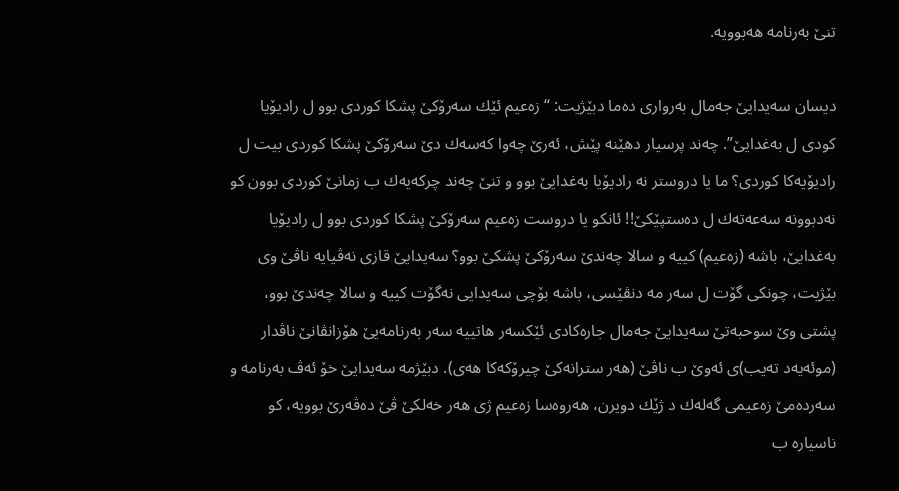تنێ به‌رنامه‌ هه‌بوويه‌.

ديسان سه‌يدايێ جه‌مال به‌روارى ده‌ما دبێژيت: “زه‌عيم ئێك سه‌رۆكێ پشكا كوردى بوو ل راديۆيا كودى ل به‌غدایێ”. چه‌ند پرسيار دهێنه‌ پێش، ئه‌رێ چه‌وا كه‌سه‌ك دێ سه‌رۆكێ پشكا كوردى بيت ل راديۆيه‌كا كوردى؟ ما يا دروستر نه‌ راديۆيا به‌غدایێ بوو و تنێ چه‌ند چركه‌يه‌ك ب زمانێ كوردى بوون كو نه‌دبوونه‌ سه‌عه‌ته‌ك ل ده‌ستپێكێ!! ئانكو يا دروست زه‌عيم سه‌رۆكێ پشكا كوردى بوو ل راديۆيا به‌غدایێ، باشه‌ (زه‌عيم) كييه و سالا چه‌ندێ سه‌رۆكێ پشكێ بوو؟ سه‌‌يدايێ قازى ‌نه‌ڤيايه‌ ناڤێ وى بێژيت، چونكى گۆت ل سه‌ر مه‌ دنڤێسى، باشه‌ بۆچى سه‌يدايى نه‌گۆت كييه‌ و سالا چه‌ندێ بوو، پشتى وێ سوحبه‌تێ سه‌يدايێ جه‌مال جاره‌كادى ئێكسه‌ر هاتييه‌ سه‌ر به‌رنامه‌يێ هۆزانڤانێ ناڤدار (موئه‌يه‌د ته‌يب)ى ئه‌وێ ب ناڤێ (هه‌ر سترانه‌كێ چيرۆكه‌كا هه‌ى). دبێژمه‌ سه‌يدايێ خۆ ئه‌ڤ به‌رنامه‌ و سه‌رده‌مێ زه‌عيمى گه‌له‌ك د ژێك دويرن، هه‌روه‌سا زه‌عيم ژى هه‌ر خه‌لكێ ڤێ ده‌ڤه‌رێ بوويه‌، كو ناسياره‌ ب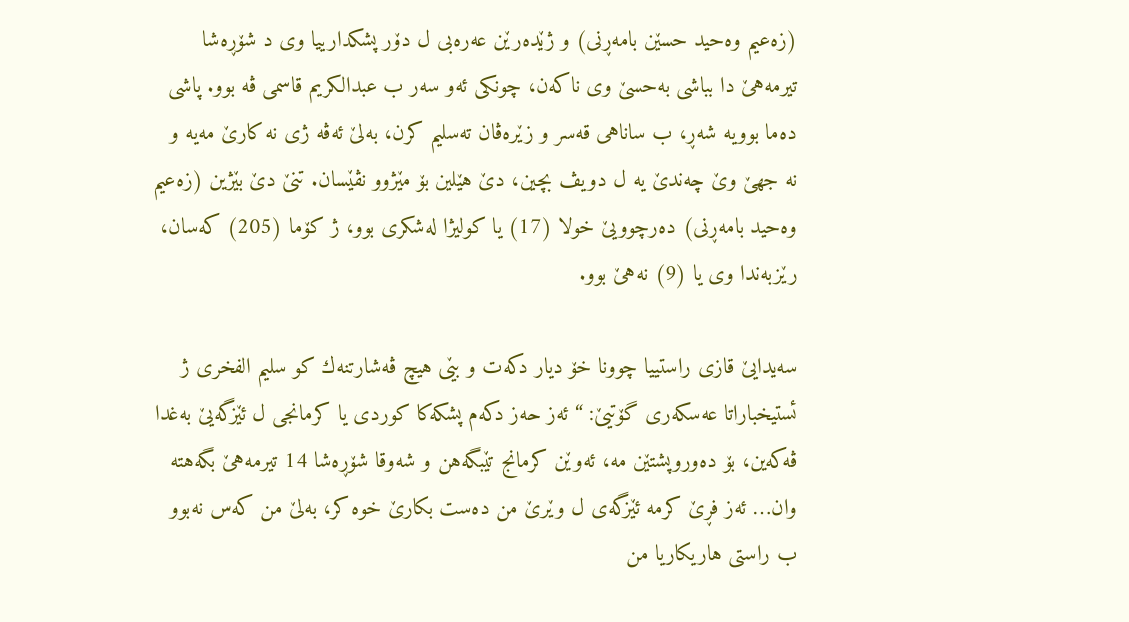(زه‌عيم وه‌حيد حسێن بامه‌ڕنى) و ژێده‌رێن عه‌ره‌بى ل دۆر پشكدارييا وى د شۆڕه‌شا تيرمه‌هێ دا بباشى به‌حسێ وى ناكه‌ن، چونكى ئه‌و سه‌ر ب عبدالكريم قاسمى ڤه‌ بوو. پاشى ده‌ما بوويه‌ شه‌ڕ، ب ساناهى قه‌سر و زێره‌ڤان ته‌سليم كرن، به‌لێ ئه‌ڤه‌ ژى نه‌ كارێ مه‌يه‌ و نه‌ جهێ وێ چه‌ندێ يه‌ ل دويڤ بچين، دێ هێلين بۆ مێژوو نڤێسان. تنێ دێ بێژين (زه‌عيم وه‌حيد بامه‌ڕنى) ده‌رچوويێ خولا (17) يا كوليژا له‌شكرى بوو، ژ كۆما (205) كه‌سان، رێزبه‌ندا وى يا (9) نه‌هێ بوو.

سه‌يدايێ قازى راستييا چوونا خۆ ديار دكه‌ت و بێى هيچ ڤه‌شارتنه‌ك كو سليم الفخرى ژ ئستيخباراتا عه‌سكه‌رى گۆتيێ: “ئه‌ز حه‌ز دكه‌م پشكه‌كا كوردى يا كرمانجى ل ئێزگه‌يێ به‌غدا ڤه‌كه‌ين، بۆ ده‌وروپشتێن مه‌، ئه‌وێن كرمانج تێبگه‌هن و شه‌وقا شۆڕه‌شا 14 تيرمه‌هێ بگه‌هته‌ وان… ئه‌ز فڕێ كرمه‌ ئێزگه‌ى ل وێرێ من ده‌ست بكارێ خوە كر، به‌لێ من كه‌س نه‌بوو ب راستى هاريكاريا من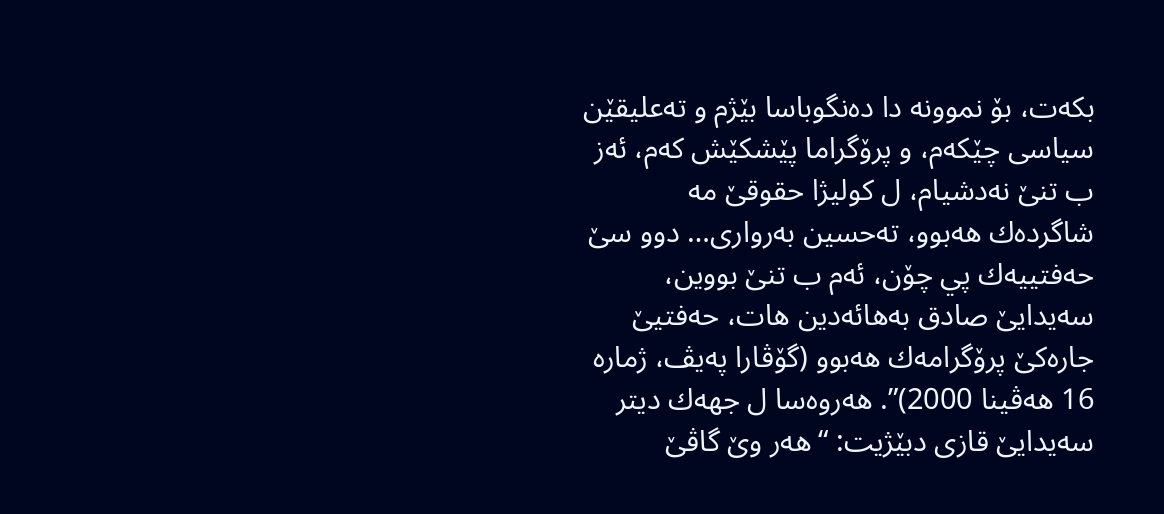بكه‌ت، بۆ نموونه‌ دا ده‌نگوباسا بێژم و ته‌عليقێن سياسى چێكه‌م، و پرۆگراما پێشكێش كه‌م، ئه‌ز ب تنێ نه‌دشيام، ل كوليژا حقوقێ مه‌ شاگرده‌ك هه‌بوو، ته‌حسين به‌روارى… دوو سێ حه‌فتييه‌ك پي چۆن، ئه‌م ب تنێ بووين، سه‌يدايێ صادق به‌هائه‌دين هات، حه‌فتيێ جاره‌كێ پرۆگرامه‌ك هه‌بوو (گۆڤارا په‌يڤ، ژماره‌ 16 هه‌ڤينا 2000)”. هه‌روه‌سا ل جهه‌ك ديتر سه‌يدايێ قازى دبێژيت: “هه‌ر وێ گاڤێ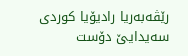رێڤه‌به‌ريا راديۆيا كوردى سه‌يدايێ دۆست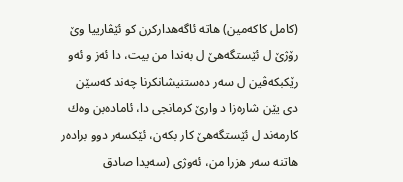(كامل كاكه‌‌مين) هاته‌ ئاگه‌هداركرن كو ئێڤارييا وێ رۆژێ ل ئێستگه‌هێ ل به‌ندا من بيت، دا ئه‌ز و ئه‌و رێكبكه‌ڤين ل سه‌ر ده‌ستنيشانكرنا چه‌ند كه‌سێن دى يێن شاره‌زا د وارێ كرمانجى دا، ئاماده‌بن وه‌ك كارمه‌ند ل ئێستگه‌هێ كار بكه‌ن، ئێكسه‌ر دوو براده‌ر هاتنه‌ سه‌ر هزرا من، ئه‌وژى (سه‌يدا صادق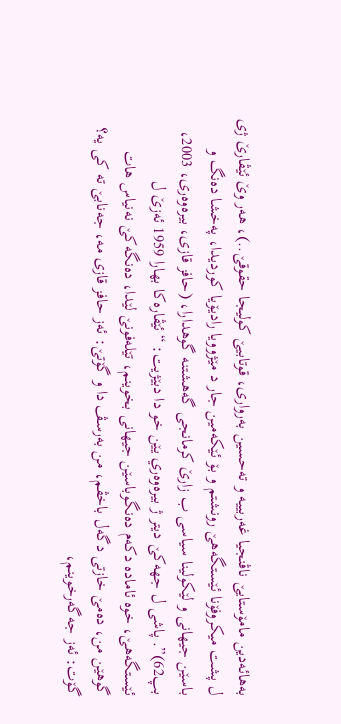به‌هائه‌دين مامۆستايێ ناڤنجيا غه‌ربييه‌ و ته‌حسين به‌روارى، قوتابيێ كوليجا حقوقێ..)، هه‌ر وێ ئێڤارێ ژى ل پشت ميكروفۆنا ئێستگه‌هێ رونشتم و بۆ ئێكه‌مين جار د مێژوويا راديۆيا كورديدا، په‌خشا ده‌نگ و باسێن جيهانى و لێكولينا سياسى ب زارێ كرمانجى گه‌هشتنه‌ گوهدارا، (حافز قازى، بيره‌وه‌رى، 2003، بپ62)”. پاشى ل جهه‌كێ ديتر ژ بيره‌وه‌ري يێن خو دا دبێژيت: “ئێڤاره‌كا بهارا 1959 ئه‌زێ ل ئێستگه‌هێ، خوە ئاماده‌ دكه‌م ده‌نگوباسێن جيهانى بخوينم، تێله‌فونێ لێدا، ده‌نگه‌كێ نه‌نياس هات گوهێن من، ده‌مێ خازتى دگه‌ل باخڤم، من به‌رسڤ دا و گۆتێ: ئه‌ز حافز قازى مه‌، جه‌نابێ ته‌ كى يه‌؟ گۆت: ئه‌ز جه‌گه‌رخوينم،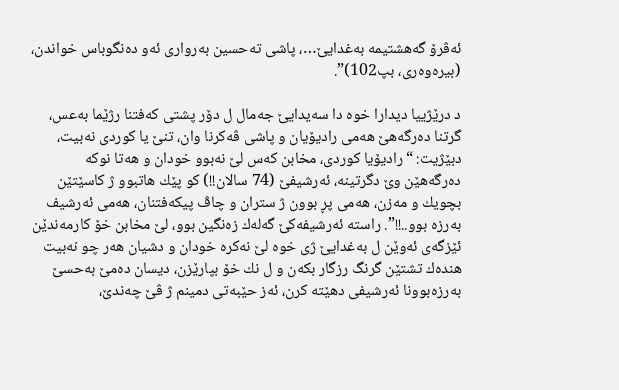ئه‌ڤرۆ گه‌هشتيمه‌ به‌غدایێ…، پاشى ته‌حسين به‌روارى ئه‌و ده‌نگوباس خواندن، (بيره‌وه‌رى، بپ102)”.

د درێژييا ديدارا خوە دا سه‌يدايێ جه‌مال ل دۆر پشتى كه‌فتنا رژێما به‌عس، گرتنا ده‌رگه‌هێ هه‌مى راديۆيان و پاشى ڤه‌كرنا وان، تنێ يا كوردى نه‌بيت، دبێژيت: “راديۆيا كوردى، مخابن كه‌س لێ نه‌بوو خودان و هه‌تا نوكه‌ ده‌رگه‌هێن وێ دگرتينه‌، ئه‌رشيفێ (74 سالان!!) كو پێك هاتبوو ژ كاسێتێن بچويك و مه‌ز‌ن، هه‌مى پڕ بوون ژ ستران و چاڤ پيكه‌فتنان، هه‌مى ئه‌رشيف به‌رزه‌ بوو..!!”. راسته‌ ئه‌رشيفه‌كێ گه‌له‌ك زه‌نگين بوو، لێ مخابن خۆ كارمه‌ندێن ئێزگه‌ى ئه‌وێن ل به‌غدایێ ژى خوە لێ نه‌كره‌ خودان و دشيان هه‌ر چو نه‌بيت هنده‌ك تشتێن گرنگ رزگار بكه‌ن و ل نك خۆ بپارێزن، ديسان ده‌مێ به‌حسێ به‌رزه‌بوونا ئه‌رشيفى دهێته‌ كرن، ئه‌ز حێبه‌تى دمينم ژ ڤێ چه‌ندێ،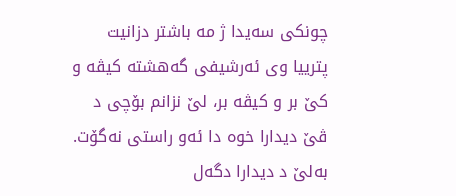چونكى سه‌يدا ژ مه‌ باشتر دزانيت پترييا وى ئه‌رشيفى گه‌هشته‌ كيڤه‌ و كێ بر و كيڤه‌ بر، لێ نزانم بۆچى د ڤێ ديدارا خوە دا ئه‌و راستى نه‌گۆت. به‌لێ د ديدارا دگه‌ل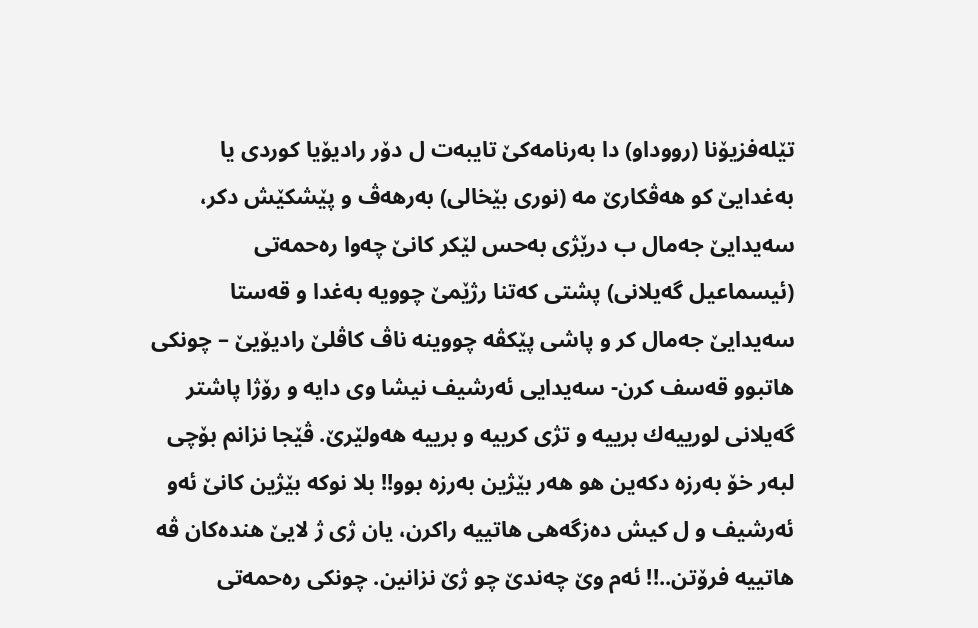تێله‌فزيۆنا (رووداو) دا به‌رنامه‌كێ تايبه‌ت ل دۆر راديۆيا كوردى يا به‌غدایێ كو هه‌ڤكارێ مه‌ (نورى بێخالى) به‌رهه‌ڤ و پێشكێش دكر، سه‌يدايێ جه‌مال ب درێژى به‌حس لێكر كانێ چه‌وا ره‌حمه‌تى (ئيسماعيل گه‌يلانى) پشتى كه‌تنا رژێمێ چوويه‌ به‌غدا و قه‌ستا سه‌يدايێ جه‌مال كر و پاشى پێكڤه‌ چووينه‌ ناڤ كاڤلێ راديۆيێ – چونكى هاتبوو قه‌سف كرن- سه‌يدايى ئه‌رشيف نيشا وى دايه‌ و رۆژا پاشتر گه‌يلانى لورييه‌ك برييه‌ و تژى كرييه‌ و برييه‌ هه‌ولێرێ. ڤێجا نزانم بۆچى لبه‌ر خۆ به‌رزه‌ دكه‌ين هو هه‌ر بێژين به‌رزه‌ بوو!! بلا نوكه‌ بێژين كانێ ئه‌و ئه‌رشيف و ل كيش ده‌زگه‌هى هاتييه‌ راكرن، يان ژى ژ لايێ هنده‌كان ڤه‌ هاتييه‌ فرۆتن..!! ئه‌م وێ چه‌ندێ چو ژێ نزانين. چونكى ره‌حمه‌تى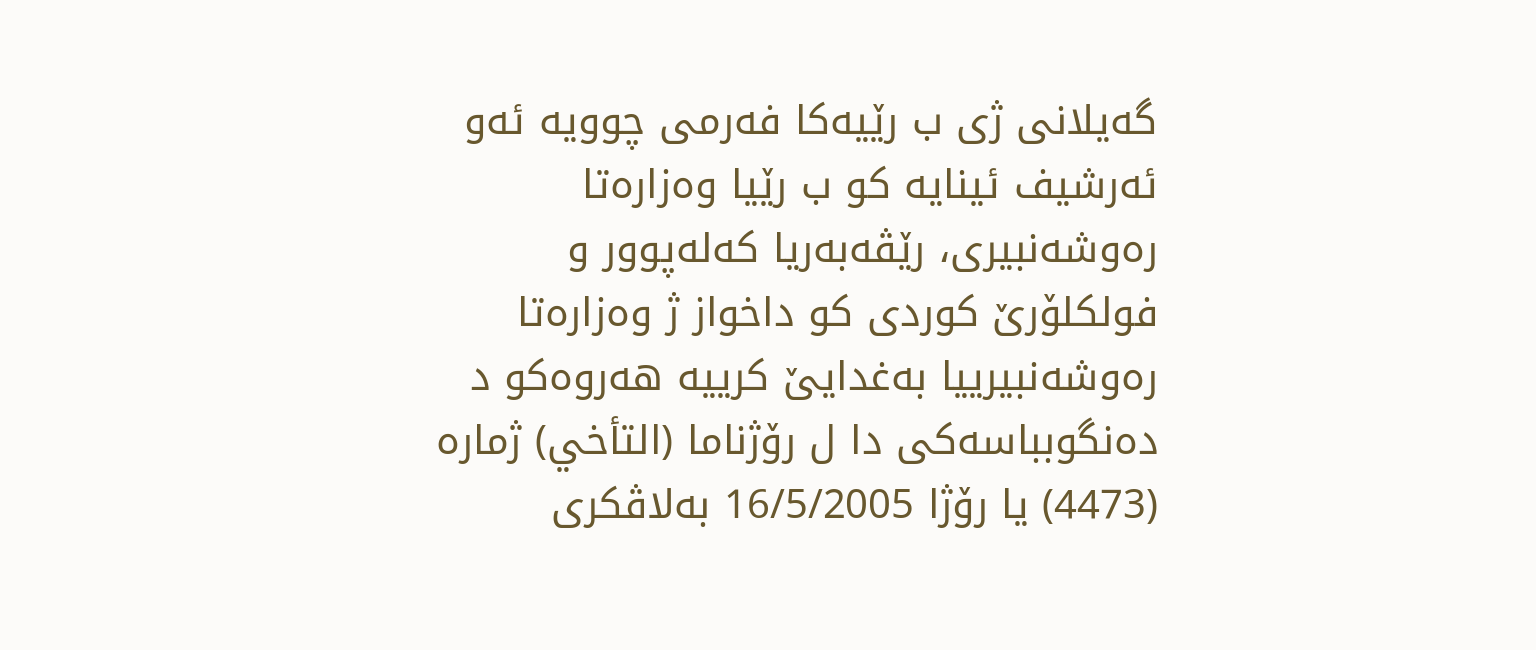گه‌يلانى ژى ب رێيه‌كا فه‌رمى چوويه‌ ئه‌و ئه‌رشيف ئينايه‌ كو ب رێيا وه‌زاره‌تا ره‌وشه‌نبيرى، رێڤه‌به‌ريا كه‌له‌پوور و فولكلۆرێ كوردى كو داخواز ژ وه‌زاره‌تا ره‌وشه‌نبيرييا به‌غدایێ كرييه‌ هه‌روه‌كو د ده‌نگوبباسه‌كى دا ل رۆژناما (التأخي) ژماره‌ (4473) يا رۆژا 16/5/2005 به‌لاڤكرى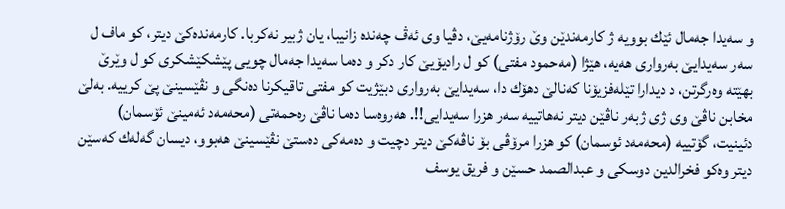و سه‌يدا جه‌مال ئێك بوويه‌ ژ كارمه‌ندێن وێ رۆژنامه‌يێ، دڤيا وى ئه‌ڤ چه‌نده‌ زانيبا، يان ژبير نه‌كربا. كارمه‌نده‌كێ ديتر، كو ماف ل سه‌ر سه‌يدايێ به‌روارى هه‌يه‌، هێژا (مه‌حمود مفتى) كو ل راديۆيێ كار دكر و ده‌ما سه‌يدا جه‌مال چويى پێشكێشكرى كو ل وێرێ بهێته‌ وه‌رگرتن، د ديدارا تێله‌فزيۆنا كه‌نالێ دهۆك دا، سه‌يدايێ به‌روارى دبێژيت كو مفتى تاقيكرنا ده‌نگى و نڤێسينێ پێ كرييه‌. به‌لێ مخابن ناڤێ وى ژى ژبه‌ر ناڤێن ديتر نه‌هاتييه‌ سه‌ر هزرا سه‌يدايى!!. هه‌روه‌سا ده‌ما ناڤێ ره‌حمه‌تى (محه‌مه‌د ئه‌مينێ ئۆسمان) دئينيت، گۆتييه‌ (محه‌مه‌د ئوسمان) كو هزرا مرۆڤى بۆ ناڤه‌كێ ديتر دچيت و ده‌مه‌كى ده‌ستێ نڤێسينێ هه‌بوو، ديسان گه‌له‌ك كه‌سێن ديتر وه‌كو فخرالدين دوسكى و عبدالصمد حسێن و فريق يوسف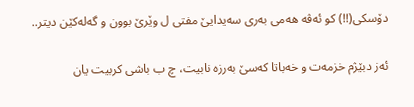دۆسكى(!!) كو ئه‌ڤه‌ هه‌مى به‌رى سه‌يدايێ مفتى ل وێرێ بوون و گه‌له‌كێن ديتر..

ئه‌ز دبێژم خزمه‌ت و خه‌باتا كه‌سێ به‌رزه‌ نابيت، چ ب باشى كربيت يان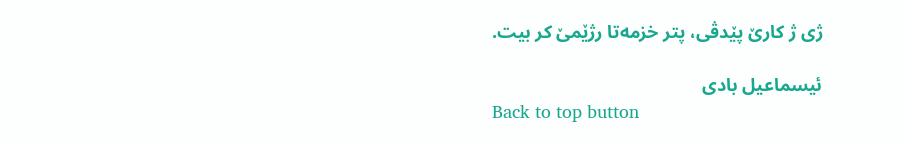ژى ژ كارێ پێدڤى، پتر خزمه‌تا رژێمێ كر بيت‌.

ئیسماعیل بادی
Back to top button